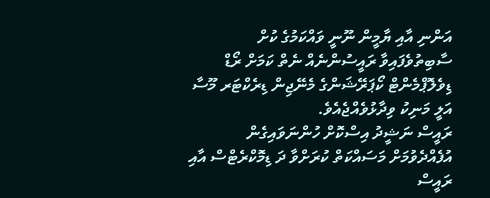އަންނި އާއި ޔާމީން ނޫނީ ވައްކަމުގެ ކުށް ސާބިތުވެފައިވާ ރައީސުންނެއް ނެތް ކަމަށް ރޯޑް ޑިވެލޮޕްމެންޓް ކޯޕަރޭޝަންގެ މެނޭޖިން ޑިރެކްޓަރ މޫސާ އަލީ މަނިކު ވިދާޅުވެއްޖެއެވެ.
ރައީސް ނަޝީދު އިސްކޮށް ހުންނަވައިގެން އުފެއްދެވުމަށް މަސައްކަތް ކުރަށްވާ ދަ ޑިމޮކްރެޓްސް އާއި ރައީސް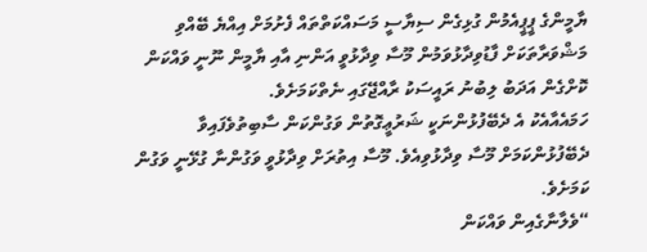ޔާމީންގެ ޕީޕީއެމުން ގުޅިގެން ސިޔާސީ މަސައްކަތްތައް ފެށުމަށް އިއްޔެ ބޭއްވި މަޝްވަރާތަކަށް ފާޑުވިދާޅުވަމުން މޫސާ ވިދާޅުވީ އަންނި އާއި ޔާމީން ނޫނީ ވައްކަން ކޮށްގެން އަދަބު ލިބުނު ރައީސަކު ރާއްޖޭގައި ނެތްކަމަށެވެ.
ހަމައެއާއެކު އެ ދެބޭފުޅުންނަކީ ޝަރުޢީގޮތުން ވަގުންކަން ސާބިތުވެފައިވާ ދެބޭފުޅުންކަމަށް މޫސާ ވިދާޅުވިއެވެ. މޫސާ އިތުރަށް ވިދާޅުވީ ވަގުންނާ ގުޅޭނީ ވަގުން ކަމަށެވެ.
“ވެލާނާގެއިން ވައްކަން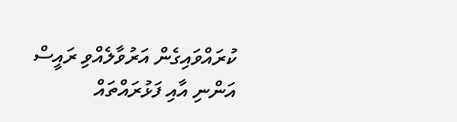ކުރައްވައިގެން އަރުވާލެއްވި ރައީސް އަންނި އާއި ފަޅުރައްތައް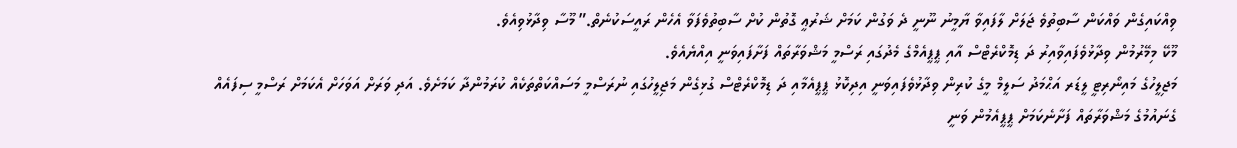ވިއްކައިގެން ވައްކަން ސާބިތުވެ ޖަލަށް ލާފައިވާ ޔާމީނު ނޫނީ ދެ ވަގުން ކަމަށް ޝަރުޢީ ގޮތުން ކުށް ސާބިތުވެފަވާ އެހެން ރައީސަކުނެތް.” މޫސާ ވިދާޅުވިއެވެ.
މޫކޭ މިމޭރުމުން ވިދާޅުވެފައިވާއިރު ދަ ޑިމޮކްރެޓްސް އާއި ޕީޕީއެމްގެ މެދުގައި ރަސްމީ މަޝްވަރާތައް ފަށާފައިވަނީ އިއްޔެއެވެ.
މަޖިލީހުގެ މައިނޯރިޓީ ލީޑަރ އަޙްމަދު ސަލީމް މީގެ ކުރިން ވިދާޅުވެފައިވަނީ އިދިކޮޅު ޕީޕީއެމާއި ދަ ޑިމޮކްރެޓްސް ގުޅިގެން މަޖިލީހުގައި ނުރަސްމީ މަސައްކަތްތަކެއް ކުރަމުންދާ ކަމަށެވެ. އަދި ވަރަށް އަވަހަށް އެކަމަށް ރަސްމީ ސިފައެއް ގެނައުމުގެ މަޝްވަރާތައް ފަށާނެކަމަށް ޕީޕީއެމުން ވަނީ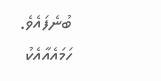ބުނެފައެވެ.
ހަމައެއާއެކު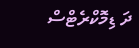ދަ ޑިމޮކްރެޓްސް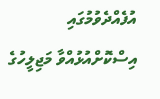އުފެއްދެވުމުގައި އިސްކޮށްއުޅުއްވާ މަޖިލީހުގެ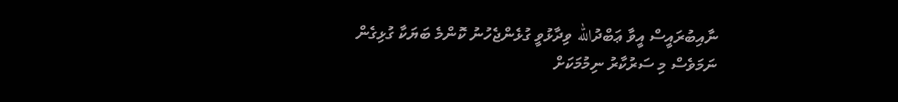ނާއިބުރައީސް އީވާ ޢަބްދުالله ވިދާޅުވީ ގުޅެންޖެހުނު ކޮންމެ ބަޔަކާ ގުޅިގެން ނަމަވެސް މި ސަރުކާރު ނިމުމަކަށް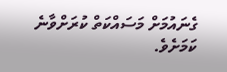ގެނައުމަށް މަސައްކަތް ކުރަށްވާނެ ކަމަށެވެ.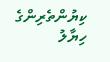ކިޔުންތެރިންގެ ހިޔާލު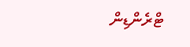ޓްރެންޑިން